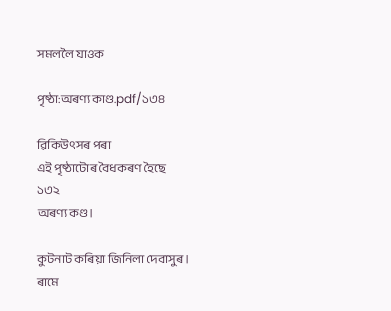সমললৈ যাওক

পৃষ্ঠা:অৰণ্য কাণ্ড.pdf/১৩৪

ৱিকিউৎসৰ পৰা
এই পৃষ্ঠাটোৰ বৈধকৰণ হৈছে
১৩২
অৰণ্য কণ্ড।

কুটনাট কৰিয়া জিনিলা দেবাসুৰ।
ৰামে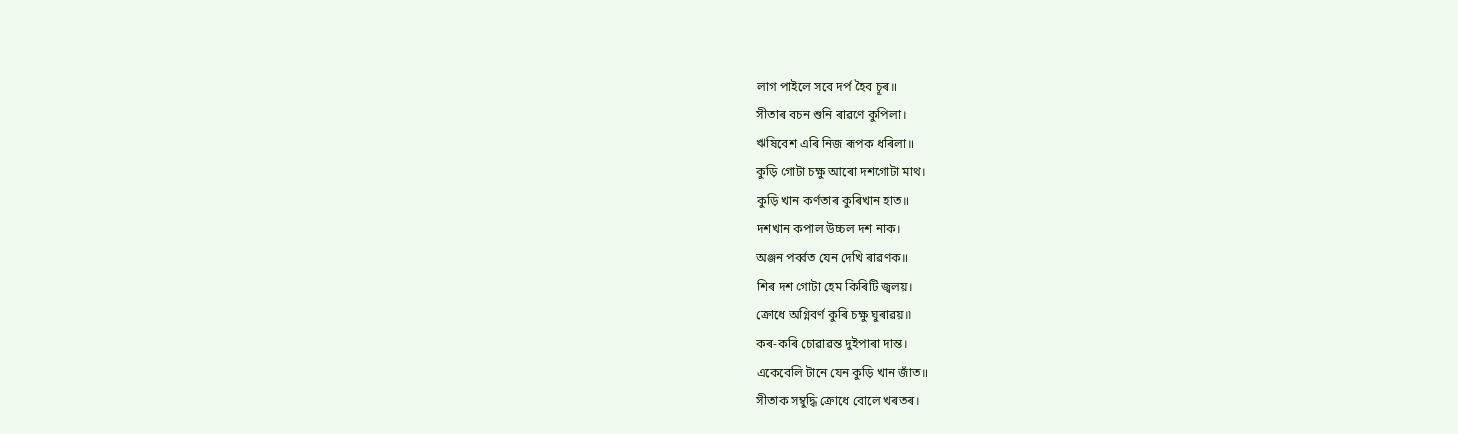লাগ পাইলে সবে দৰ্প হৈব চূৰ॥
সীতাৰ বচন শুনি ৰাৱণে কুপিলা।
ঋষিবেশ এৰি নিজ ৰূপক ধৰিলা॥
কুড়ি গোটা চক্ষু আৰো দশগোটা মাথ।
কুড়ি খান কৰ্ণতাৰ কুৰিখান হাত॥
দশখান কপাল উচ্চল দশ নাক।
অঞ্জন পৰ্ব্বত যেন দেখি ৰাৱণক॥
শিৰ দশ গোটা হেম কিৰিটি জ্বলয়।
ক্ৰোধে অগ্নিবৰ্ণ কুৰি চক্ষু ঘুৰাৱয়।৷
কৰ-কৰি চোৱাৱন্ত দুইপাৰা দান্ত।
একেবেলি টানে যেন কুড়ি খান জাঁত॥
সীতাক সম্বুদ্ধি ক্ৰোধে বোলে খৰতৰ।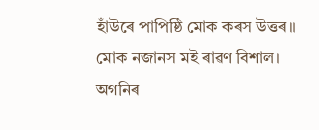হাঁউৰে পাপিষ্ঠি মোক কৰস উত্তৰ॥
মোক নজানস মই ৰাৱণ বিশাল।
অগনিৰ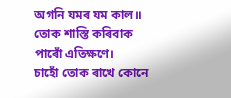অগনি যমৰ যম কাল॥
তোক শাস্তি কৰিবাক পাৰোঁ এতিক্ষণে।
চাহোঁ তোক ৰাখে কোনে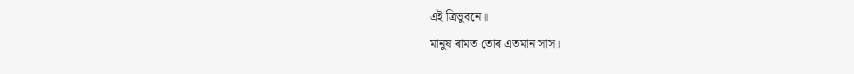এই ত্ৰিভুবনে॥
মানুষ ৰামত তোৰ এতমান সাস।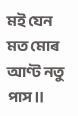মই যেন মত মোৰ আণ্ট নতু পাস॥